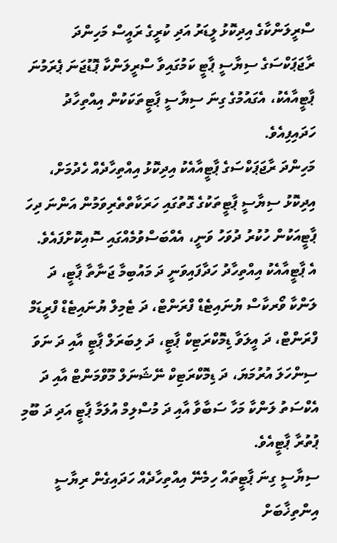ސްރީލަންކާގެ އިދިކޮޅު ލީޑަރު އަދި ކުރީގެ ރައީސް މަހިންދަ ރާޖަޕަކްސަގެ ސިޔާސީ ޕާޓީ ކަމުގައިވާ ސްރީލަންކާ ޕޮޑުޖަނަ ޕެރަމުނަ ޕާޓީއާއެކު، އެގައުމުގެ ގިނަ ސިޔާސީ ޕާޓީތަކަކުން އިއްތިހާދު ހަދައިފިއެވެ.
މަހިންދަ ރާޖަޕަކްސަގެ ޕާޓީއާއެކު އިދިކޮޅު އިއްތިހާދެއް ހެދުމަށް، އިދިކޮޅު ސިޔާސީ ޕާޓީތަކުގެ ގޮތުގައި ހަރަކާތްތެރިވަމުން އަންނަ ދިހަ ޕާޓީއަކުން ހުކުރު ދުވަހު ވަނީ، އެއްބަސްވުމެއްގައި ސޮއިކޮށްފައެވެ.
އެ ޕާޓީއާއެކު އިއްތިހާދު ހަދާފައިވަނީ ދަ މައުބިމާ ޖަނާތާ ޕާޓީ، ދަ ލަންކާ ވޯރކާސް ޔުނައިޓެޑް ފްރަންޓް، ދަ ޓެމިލް ޔުނައިޓެޑް ފްރީޑަމް ފްރަންޓް، ދަ އީލަވާ ޑިމޮކްރަޓިކް ޕާޓީ، ދަ ލިބަރަލް ޕާޓީ އާއި ދަ ނަވަ ސިންހަލަ އުރުމަޔަ، ދަ ޑިމޮކްރަޓިކް ނޭޝަނަލް މޫވްމަންޓް އާއި ދަ އެކްސަތު ލަންކާ މަހާ ސަބާވާ އާއި ދަ މުސްލިމް އުލަމާ ޕާޓީ އަދި ދަ ބޫމި ޕުތުރާ ޕާޓީއެވެ.
ސިޔާސީ ގިނަ ޕާޓީތައް ހިމެނޭ އިއްތިހާދެއް ހަދައިގެން ރިޔާސީ އިންތިޚާބަށް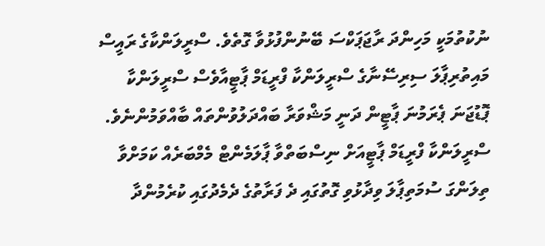ނުކުތުމަކީ މަހިންދަ ރާޖަޕަކްސަ ބޭނުންފުޅުވާ ގޮތެވެ. ސްރީލަންކާގެ ރައީސް މައިތުރިޕާލަ ސިރިސޭނާގެ ސްރީލަންކާ ފްރީޑަމް ޕާޓީއާވެސް ސްރީލަންކާ ޕޮޑުޖަނަ ޕެރަމުނަ ޕާޓީން ދަނީ މަޝްވަރާ ބައްދަލުވުންތައް ބާއްވަމުންނެވެ.
ސްރީލަންކާ ފްރީޑަމް ޕާޓީއަށް ނިސްބަތްވާ ޕާލަމެންޓް މެމްބަރެއް ކަމަށްވާ ތިލަންގަ ސުމަތިޕާލަ ވިދާޅުވި ގޮތުގައި ދެ ފަރާތުގެ ދެމެދުގައި ކުރެމުންދާ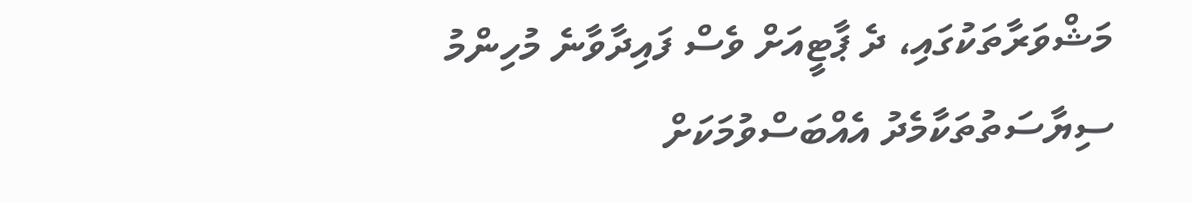މަޝްވަރާތަކުގައި، ދެ ޕާޓީއަށް ވެސް ފައިދާވާނެ މުހިންމު ސިޔާސަތުތަކާމެދު އެއްބަސްވުމަކަށް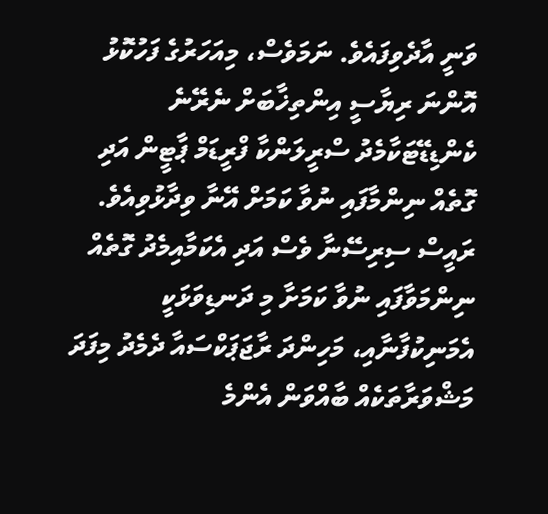ވަނީ އާދެވިފައެވެ. ނަމަވެސް، މިއަހަރުގެ ފަހުކޮޅު އޮންނަ ރިޔާސީ އިންތިޚާބަށް ނެރޭނެ ކެންޑިޑޭޓަކާމެދު ސްރީލަންކާ ފްރީޑަމް ޕާޓީން އަދި ގޮތެއް ނިންމާފައި ނުވާ ކަމަށް އޭނާ ވިދާޅުވިއެވެ.
ރައީސް ސިރިސޭނާ ވެސް އަދި އެކަމާއިމެދު ގޮތެއް ނިންމަވާފައި ނުވާ ކަމަށާ މި ދަނޑިވަޅަކީ އެމަނިކުފާނާއި، މަހިންދަ ރާޖަޕަކްސައާ ދެމެދު މިފަދަ މަޝްވަރާތަކެއް ބާއްވަން އެންމެ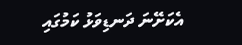އެކަށޭނަ ދަނޑިވަޅު ކަމުގައި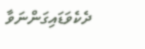ދެކެވަޑައިގަންނަވާ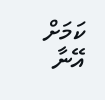ކަމަށް އޭނާ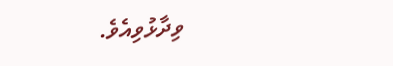ވިދާޅުވިއެވެ.